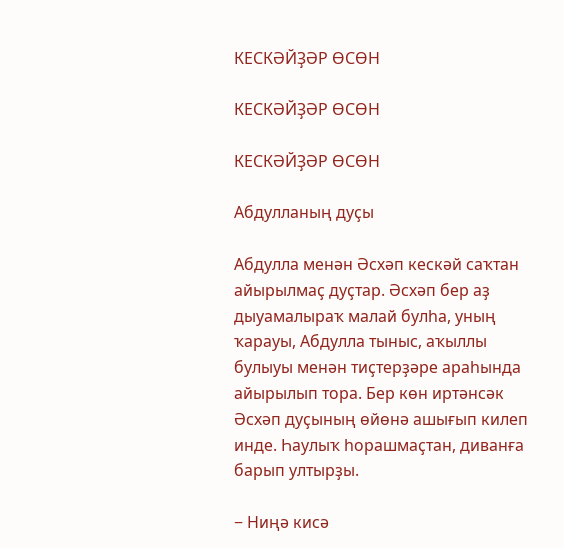КЕСКӘЙҘӘР ӨСӨН

КЕСКӘЙҘӘР ӨСӨН

КЕСКӘЙҘӘР ӨСӨН

Абдулланың дуҫы

Абдулла менән Әсхәп кескәй саҡтан айырылмаҫ дуҫтар. Әсхәп бер аҙ дыуамалыраҡ малай булһа, уның ҡарауы, Абдулла тыныс, аҡыллы булыуы менән тиҫтерҙәре араһында айырылып тора. Бер көн иртәнсәк Әсхәп дуҫының өйөнә ашығып килеп инде. Һаулыҡ һорашмаҫтан, диванға барып ултырҙы.

− Ниңә кисә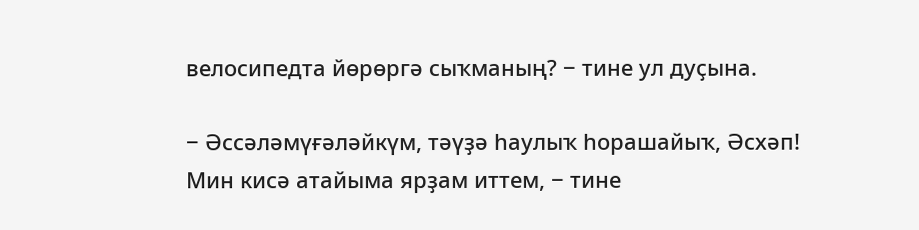велосипедта йөрөргә сыҡманың? − тине ул дуҫына.

− Әссәләмүғәләйкүм, тәүҙә һаулыҡ һорашайыҡ, Әсхәп! Мин кисә атайыма ярҙам иттем, − тине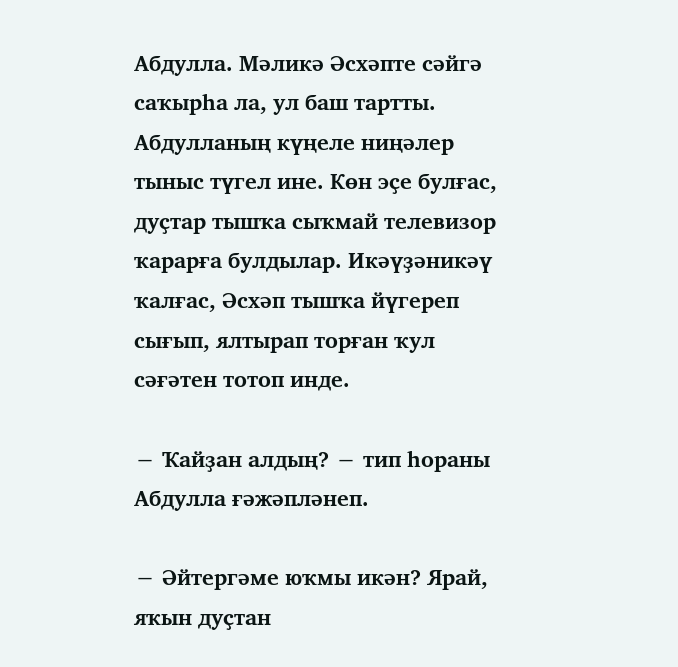Абдулла. Мәликә Әсхәпте сәйгә саҡырһа ла, ул баш тартты. Абдулланың күңеле ниңәлер тыныс түгел ине. Көн эҫе булғас, дуҫтар тышҡа сыҡмай телевизор ҡарарға булдылар. Икәүҙәникәү ҡалғас, Әсхәп тышҡа йүгереп сығып, ялтырап торған ҡул сәғәтен тотоп инде.

− Ҡайҙан алдың? − тип һораны Абдулла ғәжәпләнеп.

− Әйтергәме юҡмы икән? Ярай, яҡын дуҫтан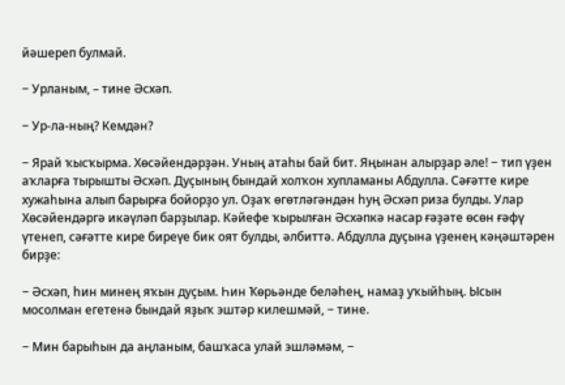йәшереп булмай.

− Урланым, – тине Әсхәп.

− Ур-ла-ның? Кемдән?

− Ярай ҡысҡырма. Хөсәйендәрҙән. Уның атаһы бай бит. Яңынан алырҙар әле! − тип үҙен аҡларға тырышты Әсхәп. Дуҫының бындай холҡон хупламаны Абдулла. Сәғәтте кире хужаһына алып барырға бойорҙо ул. Оҙаҡ өгөтләгәндән һуң Әсхәп риза булды. Улар Хөсәйендәргә икәүләп барҙылар. Кәйефе ҡырылған Әсхәпкә насар ғәҙәте өсөн ғәфү үтенеп, сәғәтте кире биреүе бик оят булды, әлбиттә. Абдулла дуҫына үҙенең кәңәштәрен бирҙе:

− Әсхәп, һин минең яҡын дуҫым. Һин Ҡөрьәнде беләһең, намаҙ уҡыйһың. Ысын мосолман егетенә бындай яҙыҡ эштәр килешмәй, − тине.

− Мин барыһын да аңланым, башҡаса улай эшләмәм, −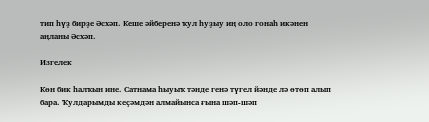тип һүҙ бирҙе Әсхәп. Кеше әйберенә ҡул һуҙыу иң оло гонаһ икәнен аңланы Әсхәп.

Изгелек

Көн бик һалҡын ине. Сатнама һыуыҡ тәнде генә түгел йәнде лә өтөп алып бара. Ҡулдарымды кеҫәмдән алмайынса ғына шәп-шәп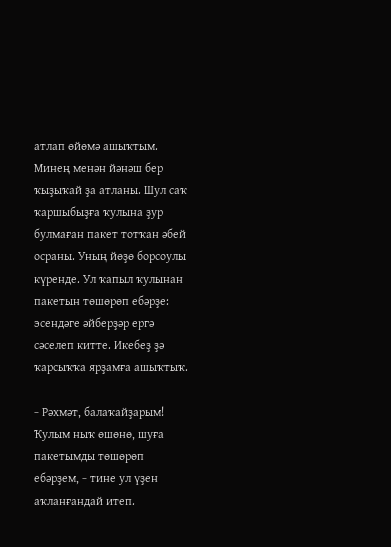атлап өйөмә ашыҡтым. Минең менән йәнәш бер ҡыҙыҡай ҙа атланы. Шул саҡ ҡаршыбыҙға ҡулына ҙур булмаған пакет тотҡан әбей осраны. Уның йөҙө борсоулы күренде. Ул ҡапыл ҡулынан пакетын төшөрөп ебәрҙе: эсендәге әйберҙәр ергә сәселеп китте. Икебеҙ ҙә ҡарсыҡҡа ярҙамға ашыҡтыҡ.

− Рәхмәт, балаҡайҙарым! Ҡулым ныҡ өшөнө, шуға пакетымды төшөрөп ебәрҙем, − тине ул үҙен аҡланғандай итеп.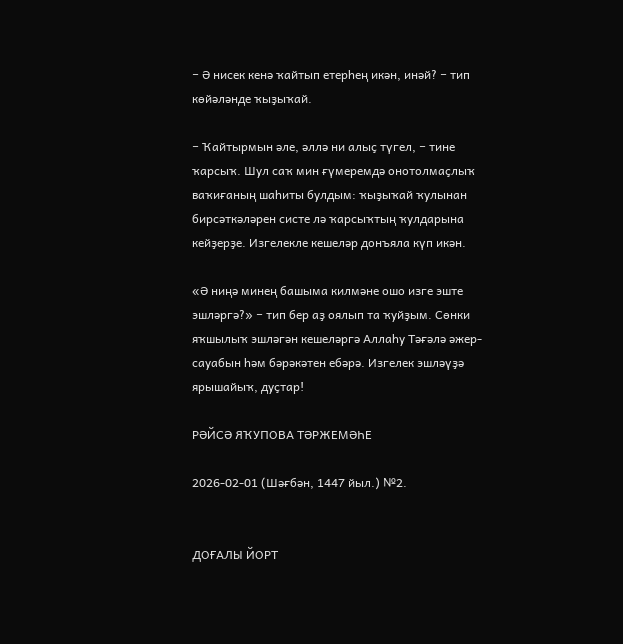− Ә нисек кенә ҡайтып етерһең икән, инәй? − тип көйәләнде ҡыҙыҡай.

− Ҡайтырмын әле, әллә ни алыҫ түгел, − тине ҡарсыҡ. Шул саҡ мин ғүмеремдә онотолмаҫлыҡ ваҡиғаның шаһиты булдым: ҡыҙыҡай ҡулынан бирсәткәләрен систе лә ҡарсыҡтың ҡулдарына кейҙерҙе. Изгелекле кешеләр донъяла күп икән.

«Ә ниңә минең башыма килмәне ошо изге эште эшләргә?» − тип бер аҙ оялып та ҡуйҙым. Сөнки яҡшылыҡ эшләгән кешеләргә Аллаһу Тәғәлә әжер-сауабын һәм бәрәкәтен ебәрә. Изгелек эшләүҙә ярышайыҡ, дуҫтар!

РӘЙСӘ ЯҠУПОВА ТӘРЖЕМӘҺЕ

2026-02-01 (Шәғбән, 1447 йыл.) №2.


ДОҒАЛЫ ЙОРТ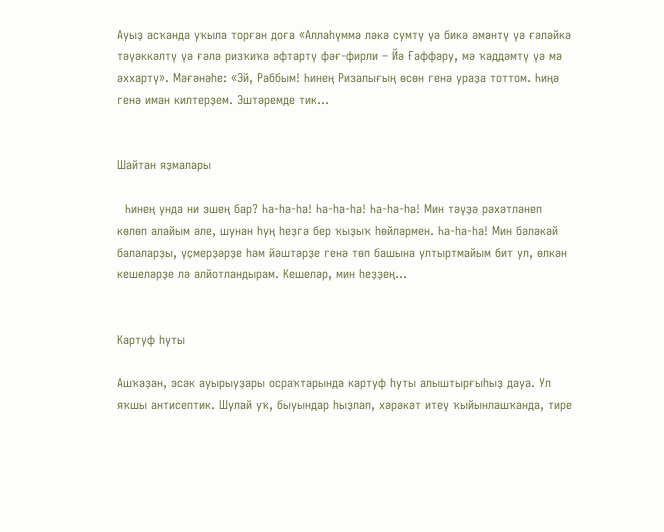Ауыҙ асҡанда уҡыла торған доға «Аллаһүммә ләкә сумтү үә бикә әмәнтү үә ғәләйкә тәүәккәлтү үә ғәлә ризҡиҡә әфтартү фәғ-фирли – Йә Ғаффәру, мә ҡаддәмтү үә мә әххартү». Мәғәнәһе: «Эй, Раббым! Һинең Ризалығың өсөн генә ураҙа тоттом. Һиңә генә иман килтерҙем. Эштәремде тик...


Шайтан яҙмалары

  Һинең унда ни эшең бар? Һа-һа-һа! Һа-һа-һа! Һа-һа-һа! Мин тәүҙә рәхәтләнеп көлөп алайым әле, шунан һуң һеҙгә бер ҡыҙыҡ һөйләрмен. Һа-һа-һа! Мин бәләкәй балаларҙы, үҫмерҙәрҙе һәм йәштәрҙе генә төп башына ултыртмайым бит ул, өлкән кешеләрҙе лә алйотландырам. Кешеләр, мин һеҙҙең...


Картуф һуты

Ашҡаҙан, эсәк ауырыуҙары осраҡтарында картуф һуты алыштырғыһыҙ дауа. Ул яҡшы антисептик. Шулай уҡ, быуындар һыҙлап, хәрәкәт итеү ҡыйынлашҡанда, тире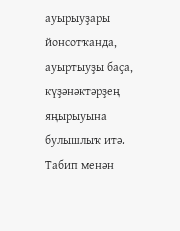ауырыуҙары йонсотҡанда, ауыртыуҙы баҫа, күҙәнәктәрҙең яңырыуына булышлыҡ итә.   Табип менән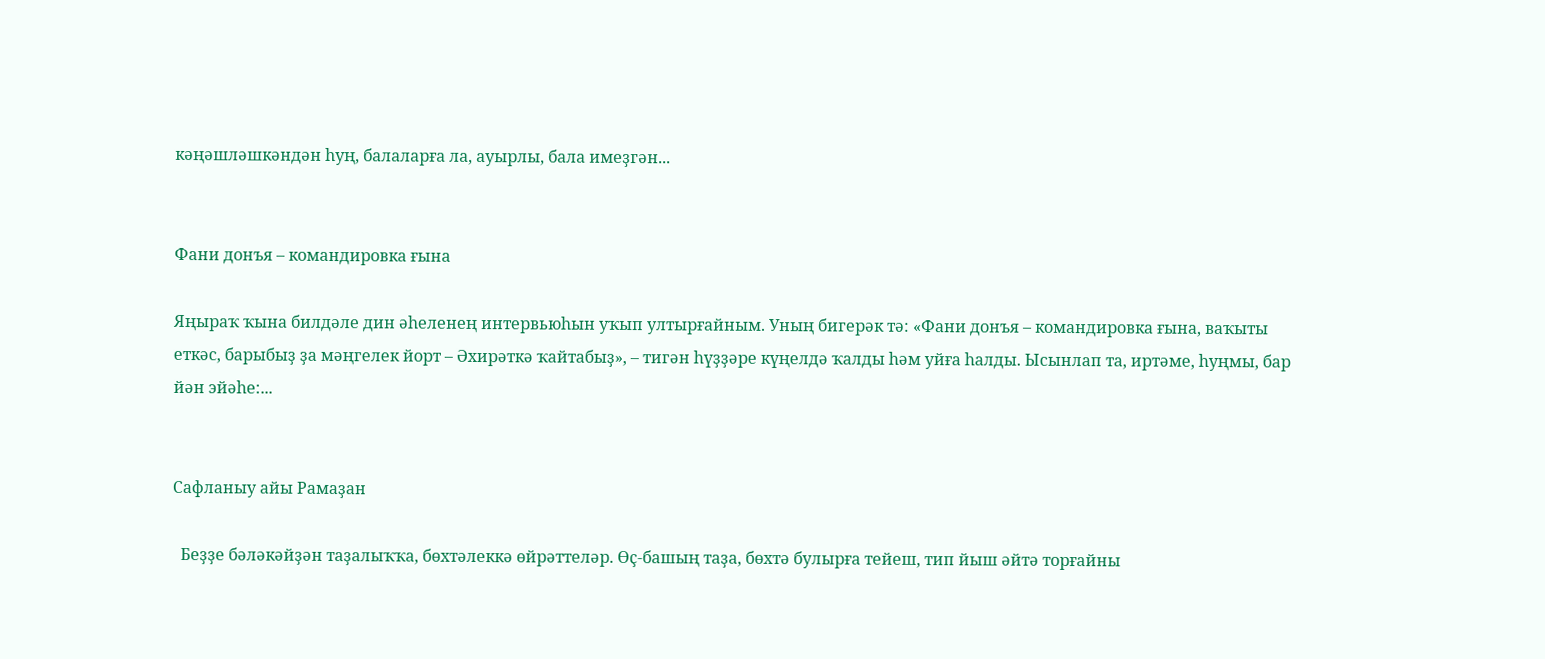кәңәшләшкәндән һуң, балаларға ла, ауырлы, бала имеҙгән...


Фани донъя – командировка ғына

Яңыраҡ ҡына билдәле дин әһеленең интервьюһын уҡып ултырғайным. Уның бигерәк тә: «Фани донъя – командировка ғына, ваҡыты еткәс, барыбыҙ ҙа мәңгелек йорт – Әхирәткә ҡайтабыҙ», – тигән һүҙҙәре күңелдә ҡалды һәм уйға һалды. Ысынлап та, иртәме, һуңмы, бар йән эйәһе:...


Сафланыу айы Рамаҙан

  Беҙҙе бәләкәйҙән таҙалыҡҡа, бөхтәлеккә өйрәттеләр. Өҫ-башың таҙа, бөхтә булырға тейеш, тип йыш әйтә торғайны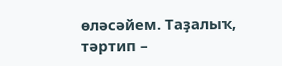өләсәйем. Таҙалыҡ, тәртип –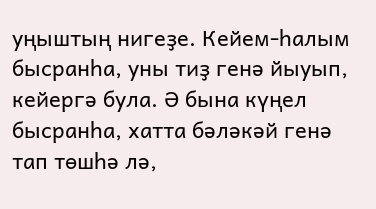уңыштың нигеҙе. Кейем-һалым бысранһа, уны тиҙ генә йыуып, кейергә була. Ә бына күңел бысранһа, хатта бәләкәй генә тап төшһә лә,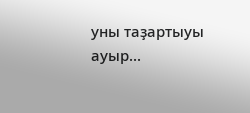уны таҙартыуы ауыр...